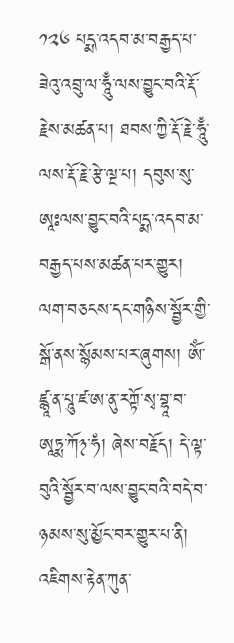༡༢༦ པདྨ་འདབ་མ་བརྒྱད་པ་ཟེའུ་འབྲུ་ལ་ཧཱུྃ་ལས་བྱུང་བའི་རྡོ་རྗེས་མཚན་པ། ཐབས་ཀྱི་རྡོ་རྗེ་ཧཱུྃ་ལས་རྡོ་རྗེ་རྩེ་ལྔ་པ། དབུས་སུ་ཨཱཿལས་བྱུང་བའི་པདྨ་འདབ་མ་བརྒྱད་པས་མཚན་པར་གྱུར། ལག་བཅངས་དང་གཉིས་སྦྱོར་གྱི་སྒོ་ནས་སྙོམས་པར་ཞུགས། ༀ་ཛྙཱ་ན་པཱུ་ཛ་ཨ་ནུ་རཀྟོ་སྭ་བྷཱ་བ་ཨཱཏྨ་ཀོ྅་ཧཾ། ཞེས་བརྗོད། དེ་ལྟ་བུའི་སྦྱོར་བ་ལས་བྱུང་བའི་བདེ་བ་ཉམས་སུ་མྱོང་བར་གྱུར་པ་ནི། འཇིགས་རྟེན་ཀུན་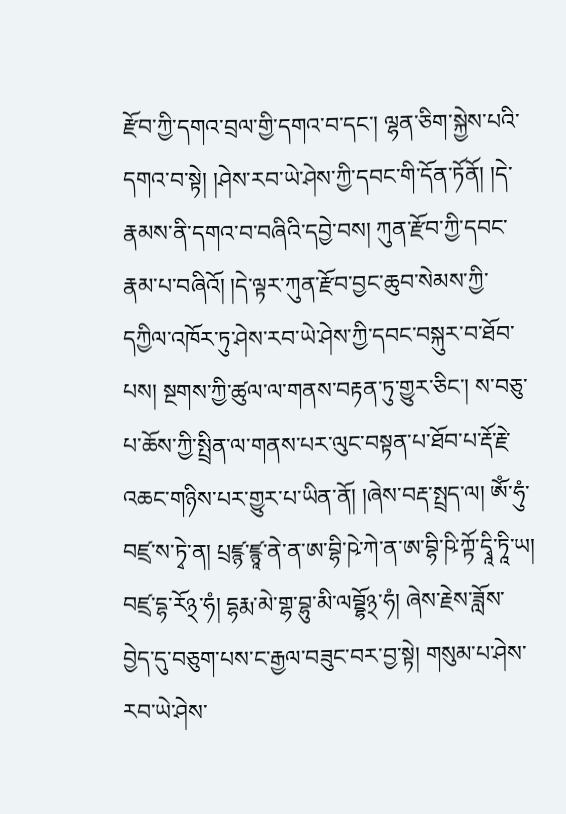རྫོབ་ཀྱི་དགའ་བྲལ་གྱི་དགའ་བ་དང་། ལྷན་ཅིག་སྐྱེས་པའི་དགའ་བ་སྟེ། །ཤེས་རབ་ཡེ་ཤེས་ཀྱི་དབང་གི་དོན་ཏོནོ། །དེ་རྣམས་ནི་དགའ་བ་བཞིའི་དབྱེ་བས། ཀུན་རྫོབ་ཀྱི་དབང་རྣམ་པ་བཞིའོ། །དེ་ལྟར་ཀུན་རྫོབ་བྱང་ཆུབ་སེམས་ཀྱི་དཀྱིལ་འཁོར་ཏུ་ཤེས་རབ་ཡེ་ཤེས་ཀྱི་དབང་བསྐུར་བ་ཐོབ་པས། སྔགས་ཀྱི་ཚུལ་ལ་གནས་བརྟན་ཏུ་གྱུར་ཅིང་། ས་བཅུ་པ་ཆོས་ཀྱི་སྤྲིན་ལ་གནས་པར་ལུང་བསྟན་པ་ཐོབ་པ་རྡོ་རྗེ་འཆང་གཉིས་པར་གྱུར་པ་ཡིན་ནོ། །ཞེས་བརྡ་སྤྲད་ལ། ༀ་ཧུཾ་བཛྲ་ས་ཏྭེ་ན། པྲཛྙ་ཛྙཱ་ནེ་ན་ཨ་བྷི་ཥེ་ཀེ་ན་ཨ་བྷི་ཥི་ཀྟོ་དྭཱི་ཏཱི་ཡ། བཛྲ་དྷ་རོ྅་ཧཾ། དྷརྨ་མེ་གྷ་བྷུ་མི་ལབྡྷོ྅་ཧཾ། ཞེས་རྗེས་ཟློས་བྱེད་དུ་བཅུག་པས་ང་རྒྱལ་བཟུང་བར་བྱ་སྟེ། གསུམ་པ་ཤེས་རབ་ཡེ་ཤེས་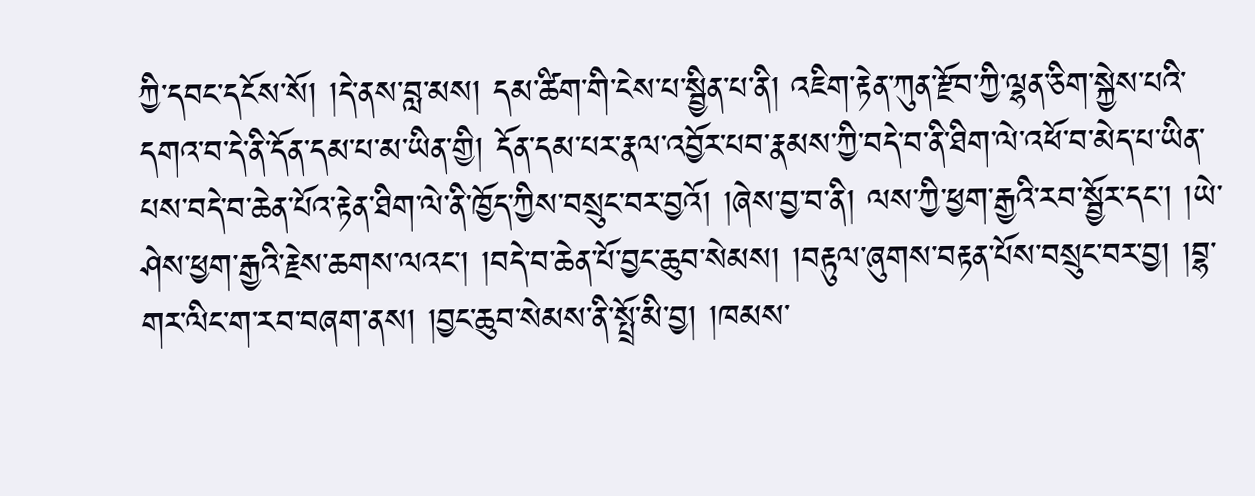ཀྱི་དབང་དངོས་སོ། །དེ་ནས་བླ་མས། དམ་ཚིག་གི་ངེས་པ་སྦྱིན་པ་ནི། འཇིག་རྟེན་ཀུན་རྫོབ་ཀྱི་ལྷན་ཅིག་སྐྱེས་པའི་དགའ་བ་དེ་ནི་དོན་དམ་པ་མ་ཡིན་གྱི། དོན་དམ་པར་རྣལ་འབྱོར་པབ་རྣམས་ཀྱི་བདེ་བ་ནི་ཐིག་ལེ་འཕོ་བ་མེད་པ་ཡིན་པས་བདེ་བ་ཆེན་པོའ་རྟེན་ཐིག་ལེ་ནི་ཁྱོད་ཀྱིས་བསྲུང་བར་བྱའོ། །ཞེས་བྱ་བ་ནི། ལས་ཀྱི་ཕྱག་རྒྱའི་རབ་སྦྱོར་དང་། །ཡེ་ཤེས་ཕྱག་རྒྱའི་རྗེས་ཆགས་ལའང་། །བདེ་བ་ཆེན་པོ་བྱང་ཆུབ་སེམས། །བརྟུལ་ཞུགས་བརྟན་པོས་བསྲུང་བར་བྱ། །བྷ་གར་ལིང་ག་རབ་བཞག་ནས། །བྱང་ཆུབ་སེམས་ནི་སྤྲོ་མི་བྱ། །ཁམས་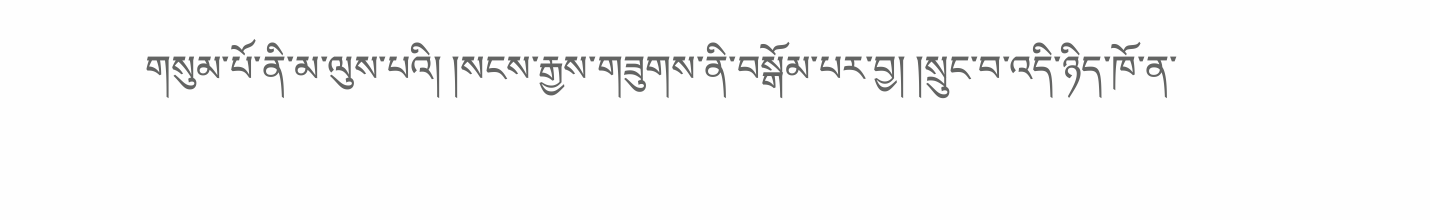གསུམ་པོ་ནི་མ་ལུས་པའི། །སངས་རྒྱས་གཟུགས་ནི་བསྒོམ་པར་བྱ། །སྲུང་བ་འདི་ཉིད་ཁོ་ན་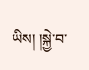ཡིས། །སྐྱེ་བ་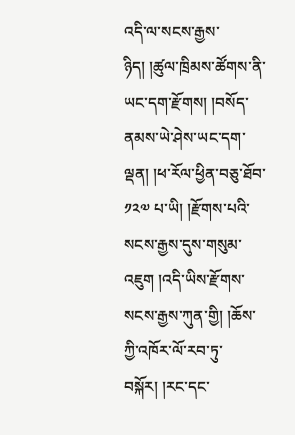འདི་ལ་སངས་རྒྱས་ཉིད། །ཚུལ་ཁྲིམས་ཚོགས་ནི་ཡང་དག་རྫོགས། །བསོད་ནམས་ཡེ་ཤེས་ཡང་དག་ལྡན། །ཕ་རོལ་ཕྱིན་བཅུ་ཐོབ་
༡༢༧ པ་ཡི། །རྫོགས་པའི་སངས་རྒྱས་དུས་གསུམ་འཇུག །འདི་ཡིས་རྫོགས་སངས་རྒྱས་ཀུན་གྱི། །ཆོས་ཀྱི་འཁོར་ལོ་རབ་ཏུ་བསྐོར། །རང་དང་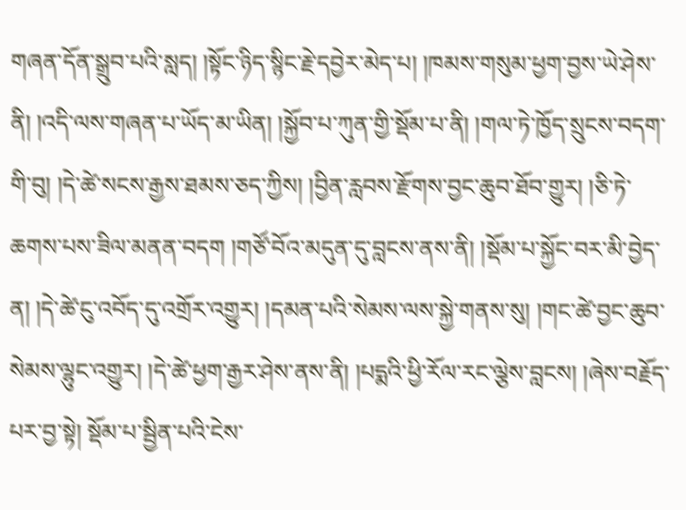གཞན་དོན་སྒྲུབ་པའི་སླད། །སྟོང་ཉིད་སྙིང་རྗེ་དབྱེར་མེད་པ། །ཁམས་གསུམ་ཕྱག་བྱས་ཡེ་ཤེས་ནི། །འདི་ལས་གཞན་པ་ཡོད་མ་ཡིན། །སྐྱོབ་པ་ཀུན་གྱི་སྡོམ་པ་ནི། །གལ་ཏེ་ཁྱོད་སྲུངས་བདག་གི་བུ། །དེ་ཚེ་སངས་རྒྱས་ཐམས་ཅད་ཀྱིས། །བྱིན་རླབས་རྫོགས་བྱང་ཆུབ་ཐོབ་གྱུར། །ཅི་ཏེ་ཆགས་པས་ཟིལ་མནན་བདག །གཙོ་བོའ་མདུན་དུ་བླངས་ནས་ནི། །སྡོམ་པ་སྐྱོང་བར་མི་བྱེད་ན། །དེ་ཚེ་ངུ་འབོད་དུ་འགྲོར་འགྱུར། །དམན་པའི་སེམས་ལས་སྐྱེ་གནས་སུ། །གང་ཚེ་བྱང་ཆུབ་སེམས་ལྷུང་འགྱུར། །དེ་ཚེ་ཕྱག་རྒྱར་ཤེས་ནས་ནི། །པདྨའི་ཕྱི་རོལ་རང་ལྕེས་བླངས། །ཞེས་བརྗོད་པར་བྱ་སྟེ། སྡོམ་པ་སྦྱིན་པའི་ངེས་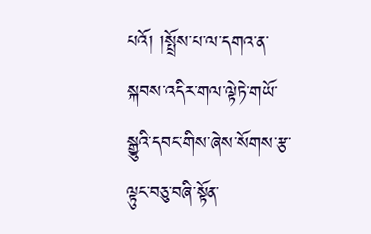པའོ། །སྤྲོས་པ་ལ་དགའ་ན་སྐབས་འདིར་གལ་ལྟེཏེ་གཡོ་སྒྱུའི་དབང་གིས་ཞེས་སོགས་རྩ་ལྟུང་བཅུ་བཞི་སྟོན་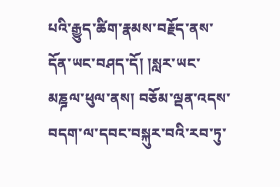པའི་རྒྱུད་ཚིག་རྣམས་བརྗོད་ནས་དོན་ཡང་བཤད་དོ། །སླར་ཡང་མཎྜལ་ཕུལ་ནས། བཅོམ་ལྡན་འདས་བདག་ལ་དབང་བསྐུར་བའི་རབ་ཏུ་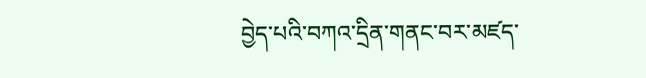བྱེད་པའི་བཀའ་དྲིན་གནང་བར་མཛད་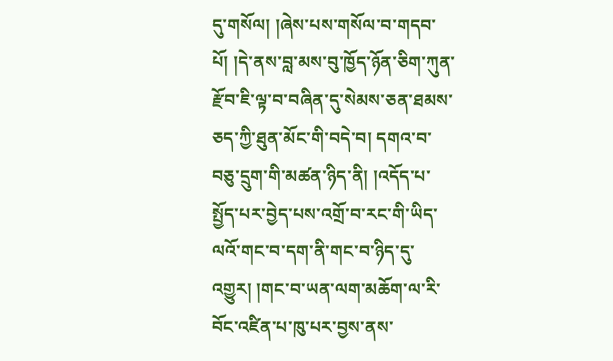དུ་གསོལ། །ཞེས་པས་གསོལ་བ་གདབ་པོ། །དེ་ནས་བླ་མས་བུ་ཁྱོད་ཉོན་ཅིག་ཀུན་རྫོབ་ཇི་ལྟ་བ་བཞིན་དུ་སེམས་ཅན་ཐམས་ཅད་ཀྱི་ཐུན་མོང་གི་བདེ་བ། དགའ་བ་བཅུ་དྲུག་གི་མཚན་ཉིད་ནི། །འདོད་པ་སྤྱོད་པར་བྱེད་པས་འགྲོ་བ་རང་གི་ཡིད་ལའོ་གང་བ་དག་ནི་གང་བ་ཉིད་དུ་འགྱུར། །གང་བ་ཡན་ལག་མཆོག་ལ་རི་བོང་འཛིན་པ་ཁུ་པར་བྱས་ནས་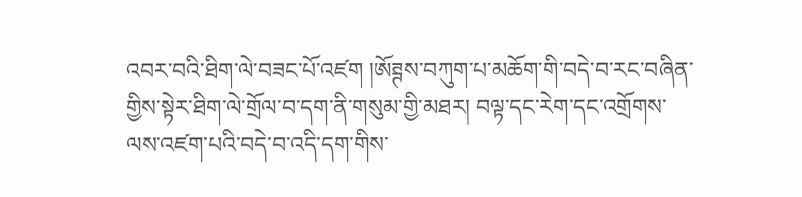འབར་བའི་ཐིག་ལེ་བཟང་པོ་འཛག །ཨོཊྚས་བཀུག་པ་མཆོག་གི་བདེ་བ་རང་བཞིན་གྱིས་སྟེར་ཐིག་ལེ་གྲོལ་བ་དག་ནི་གསུམ་གྱི་མཐར། བལྟ་དང་རེག་དང་འགྲོགས་ལས་འཛག་པའི་བདེ་བ་འདི་དག་གིས་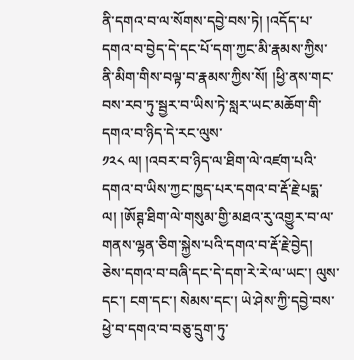ནི་དགའ་བ་ལ་སོགས་དབྱེ་བས་ཏེ། །འདོད་པ་དགའ་བ་བྱེད་དེ་དང་པོ་དག་ཀྱང་མི་རྣམས་ཀྱིས་ནི་མིག་གིས་བལྟ་བ་རྣམས་ཀྱིས་སོ། །ཕྱི་ནས་གང་བས་རབ་ཏུ་སྦྱར་བ་ཡིས་ཏེ་སླར་ཡང་མཆོག་གི་དགའ་བ་ཉིད་དེ་རང་ལུས་
༡༢༨ ལ། །འབར་བ་ཉིད་ལ་ཐིག་ལེ་འཛག་པའི་དགའ་བ་ཡིས་ཀྱང་ཁྱད་པར་དགའ་བ་རྡོ་རྗེ་པདྨ་ལ། །ཨོཊྚ་ཐིག་ལེ་གསུམ་གྱི་མཐའ་རུ་འགྱུར་བ་ལ་གནས་ལྷན་ཅིག་སྐྱེས་པའི་དགའ་བ་རྡོ་རྗེ་བྱེད། ཅེས་དགའ་བ་བཞི་དང་དེ་དག་རེ་རེ་ལ་ཡང་། ལུས་དང་། ངག་དང་། སེམས་དང་། ཡེ་ཤེས་ཀྱི་དབྱེ་བས་ཕྱེ་བ་དགའ་བ་བཅུ་དྲུག་ཏུ་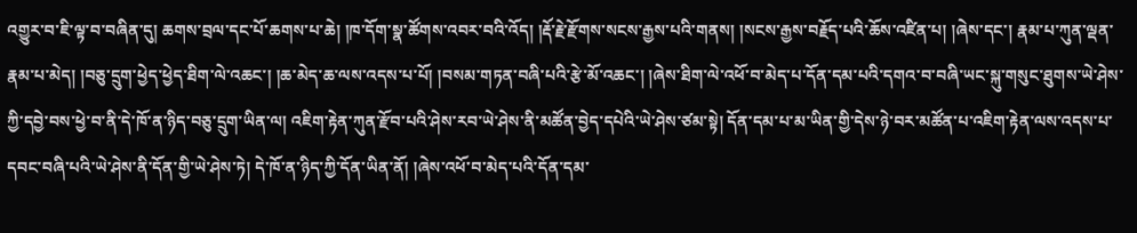འགྱུར་བ་ཇི་ལྟ་བ་བཞིན་དུ། ཆགས་བྲལ་དང་པོ་ཆགས་པ་ཆེ། །ཁ་དོག་སྣ་ཚོགས་འབར་བའི་འོད། །རྡོ་རྗེ་རྫོགས་སངས་རྒྱས་པའི་གནས། །སངས་རྒྱས་བརྗོད་པའི་ཆོས་འཛིན་པ། །ཞེས་དང་། རྣམ་པ་ཀུན་ལྡན་རྣམ་པ་མེད། །བཅུ་དྲུག་ཕྱེད་ཕྱེད་ཐིག་ལེ་འཆང་། །ཆ་མེད་ཆ་ལས་འདས་པ་པོ། །བསམ་གཏན་བཞི་པའི་རྩེ་མོ་འཆང་། །ཞེས་ཐིག་ལེ་འཕོ་བ་མེད་པ་དོན་དམ་པའི་དགའ་བ་བཞི་ཡང་སྐུ་གསུང་ཐུགས་ཡེ་ཤེས་ཀྱི་དབྱེ་བས་ཕྱེ་བ་ནི་དེ་ཁོ་ན་ཉིད་བཅུ་དྲུག་ཡིན་ལ། འཇིག་རྟེན་ཀུན་རྫོབ་པའི་ཤེས་རབ་ཡེ་ཤེས་ནི་མཚོན་བྱེད་དཔེའི་ཡེ་ཤེས་ཙམ་སྟེ། དོན་དམ་པ་མ་ཡིན་གྱི་དེས་ཉེ་བར་མཚོན་པ་འཇིག་རྟེན་ལས་འདས་པ་དབང་བཞི་པའི་ཡེ་ཤེས་ནི་དོན་གྱི་ཡེ་ཤེས་ཏེ། དེ་ཁོ་ན་ཉིད་ཀྱི་དོན་ཡིན་ནོ། །ཞེས་འཕོ་བ་མེད་པའི་དོན་དམ་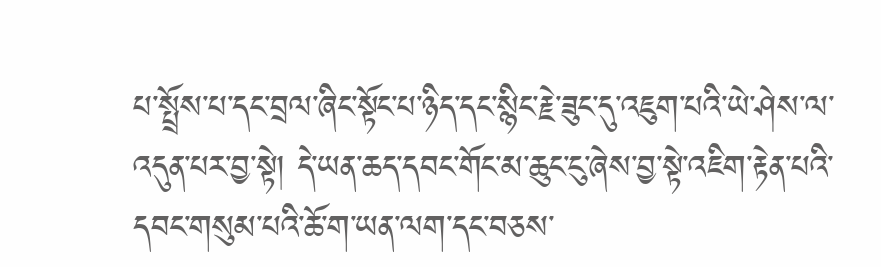པ་སྤྲོས་པ་དང་བྲལ་ཞིང་སྟོང་པ་ཉིད་དང་སྙིང་རྗེ་ཟུང་དུ་འཇུག་པའི་ཡེ་ཤེས་ལ་འདུན་པར་བྱ་སྟེ། དེ་ཡན་ཆད་དབང་གོང་མ་ཆུང་ངུ་ཞེས་བྱ་སྟེ་འཇིག་རྟེན་པའི་དབང་གསུམ་པའི་ཆོ་ག་ཡན་ལག་དང་བཅས་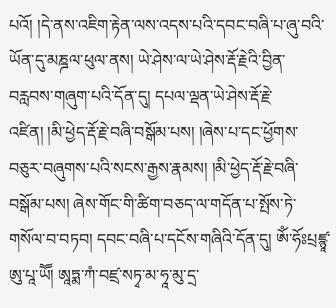པའོ། །དེ་ནས་འཇིག་རྟེན་ལས་འདས་པའི་དབང་བཞི་པ་ཞུ་བའི་ཡོན་དུ་མཎྜལ་ཕུལ་ནས། ཡེ་ཤེས་ལ་ཡེ་ཤེས་རྡོ་རྗེའི་བྱིན་བརླབས་གཞུག་པའི་དོན་དུ། དཔལ་ལྡན་ཡེ་ཤེས་རྡོ་རྗེ་འཛིན། །མི་ཕྱེད་རྡོ་རྗེ་བཞི་བསྒོམ་པས། །ཞེས་པ་དང་ཕྱོགས་བཅུར་བཞུགས་པའི་སངས་རྒྱས་རྣམས། །མི་ཕྱེད་རྡོ་རྗེ་བཞི་བསྒོམ་པས། ཞེས་གོང་གི་ཚིག་བཅད་ལ་གདོན་པ་སྤོས་ཏེ་གསོལ་བ་བཏབ། དབང་བཞི་པ་དངོས་གཞིའི་དོན་དུ། ༀ་ཧོཿཔྲཛྙཱ་ཨུ་པཱ་ཡཽ། ཨཱཏྨ་ཀཾ་བཛྲ་སཏྭ་མ་ཧཱ་མུ་དྲ་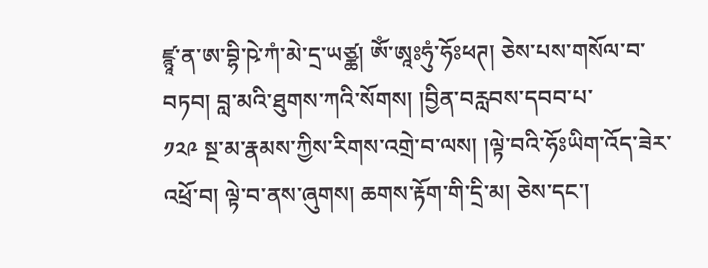ཛྙཱ་ན་ཨ་བྷི་ཥེ་ཀཾ་མེ་དྲ་ཡཙྪ། ༀ་ཨཱཿཧུཾ་ཧོཿཕཊ། ཅེས་པས་གསོལ་བ་བཏབ། བླ་མའི་ཐུགས་ཀའི་སོགས། །བྱིན་བརླབས་དབབ་པ་
༡༢༩ སྔ་མ་རྣམས་ཀྱིས་རིགས་འགྲེ་བ་ལས། །ལྟེ་བའི་ཧོཿཡིག་འོད་ཟེར་འཕྲོ་བ། ལྟེ་བ་ནས་ཞུགས། ཆགས་རྟོག་གི་དྲི་མ། ཅེས་དང་།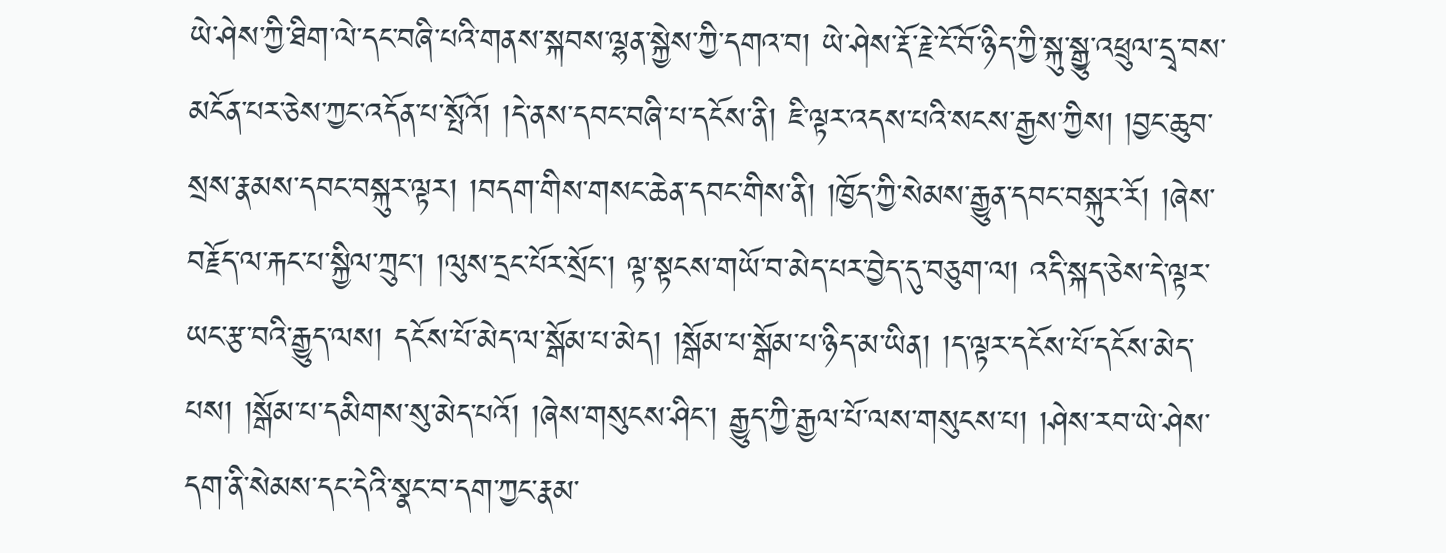ཡེ་ཤེས་ཀྱི་ཐིག་ལེ་དང་བཞི་པའི་གནས་སྐབས་ལྷན་སྐྱེས་ཀྱི་དགའ་བ། ཡེ་ཤེས་རྡོ་རྗེ་ངོ་བོ་ཉིད་ཀྱི་སྐུ་སྒྱུ་འཕྲུལ་དྲྭ་བས་མངོན་པར་ཅེས་ཀྱང་འདོན་པ་སྤོའོ། །དེ་ནས་དབང་བཞི་པ་དངོས་ནི། ཇི་ལྟར་འདས་པའི་སངས་རྒྱས་ཀྱིས། །བྱང་ཆུབ་སྲས་རྣམས་དབང་བསྐུར་ལྟར། །བདག་གིས་གསང་ཆེན་དབང་གིས་ནི། །ཁྱོད་ཀྱི་སེམས་རྒྱུན་དབང་བསྐུར་རོ། །ཞེས་བརྗོད་ལ་རྐང་པ་སྐྱིལ་ཀྲུང་། །ལུས་དྲང་པོར་སྲོང་། ལྟ་སྟངས་གཡོ་བ་མེད་པར་བྱེད་དུ་བཅུག་ལ། འདི་སྐད་ཅེས་དེ་ལྟར་ཡང་རྩ་བའི་རྒྱུད་ལས། དངོས་པོ་མེད་ལ་སྒོམ་པ་མེད། །སྒོམ་པ་སྒོམ་པ་ཉིད་མ་ཡིན། །ད་ལྟར་དངོས་པོ་དངོས་མེད་པས། །སྒོམ་པ་དམིགས་སུ་མེད་པའོ། །ཞེས་གསུངས་ཤིང་། རྒྱུད་ཀྱི་རྒྱལ་པོ་ལས་གསུངས་པ། །ཤེས་རབ་ཡེ་ཤེས་དག་ནི་སེམས་དང་དེའི་སྣང་བ་དག་ཀྱང་རྣམ་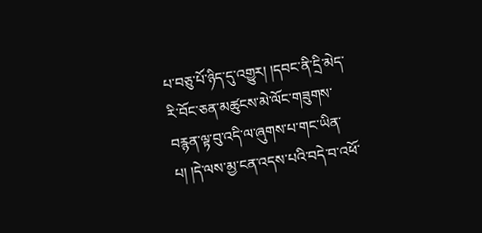པ་བཅུ་པོ་ཉིད་དུ་འགྱུར། །དབང་ནི་དྲི་མེད་རི་བོང་ཅན་མཚུངས་མེ་ལོང་གཟུགས་བརྙན་ལྟ་བུ་འདི་ལ་ཞུགས་པ་གང་ཡིན་པ། །དེ་ལས་མྱ་ངན་འདས་པའི་བདེ་བ་འཕོ་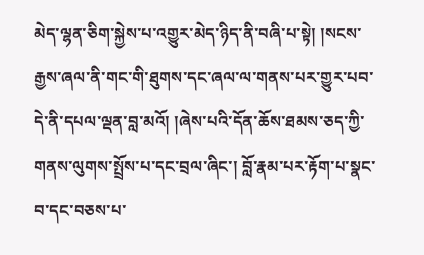མེད་ལྷན་ཅིག་སྐྱེས་པ་འགྱུར་མེད་ཉིད་ནི་བཞི་པ་སྟེ། །སངས་རྒྱས་ཞལ་ནི་གང་གི་ཐུགས་དང་ཞལ་ལ་གནས་པར་གྱུར་པབ་དེ་ནི་དཔལ་ལྡན་བླ་མའོ། །ཞེས་པའི་དོན་ཆོས་ཐམས་ཅད་ཀྱི་གནས་ལུགས་སྤྲོས་པ་དང་བྲལ་ཞིང་། བློ་རྣམ་པར་རྟོག་པ་སྣང་བ་དང་བཅས་པ་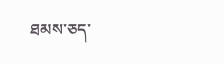ཐམས་ཅད་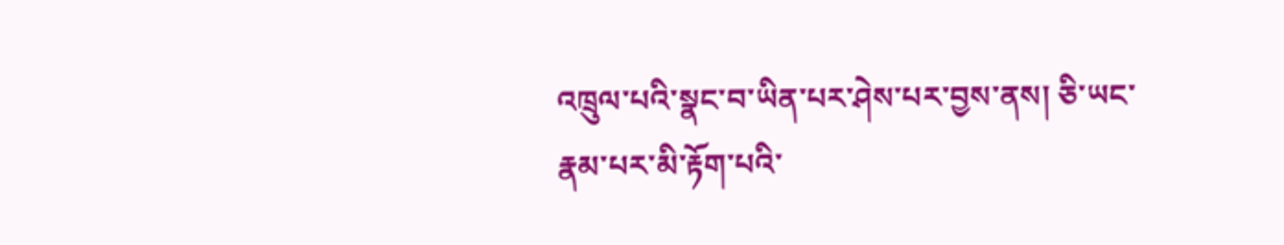འཁྲུལ་པའི་སྣང་བ་ཡིན་པར་ཤེས་པར་བྱས་ནས། ཅི་ཡང་རྣམ་པར་མི་རྟོག་པའི་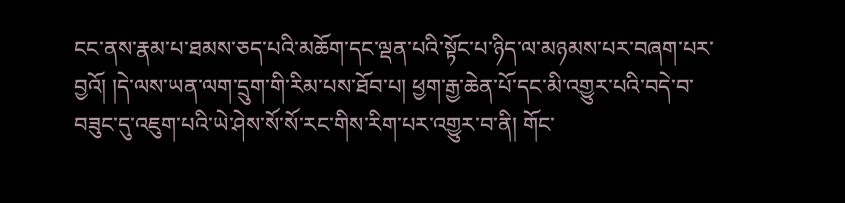ངང་ནས་རྣམ་པ་ཐམས་ཅད་པའི་མཆོག་དང་ལྡན་པའི་སྟོང་པ་ཉིད་ལ་མཉམས་པར་བཞག་པར་བྱའོ། །དེ་ལས་ཡན་ལག་དྲུག་གི་རིམ་པས་ཐོབ་པ། ཕྱག་རྒྱ་ཆེན་པོ་དང་མི་འགྱུར་པའི་བདེ་བ་བཟུང་དུ་འཇུག་པའི་ཡེ་ཤེས་སོ་སོ་རང་གིས་རིག་པར་འགྱུར་བ་ནི། གོང་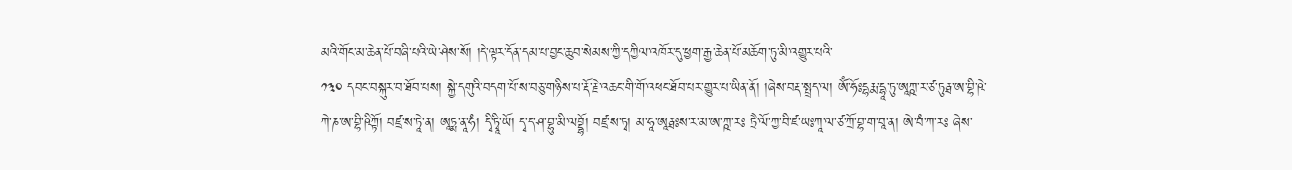མའི་གོང་མ་ཆེན་པོ་བཞི་པའི་ཡེ་ཤེས་སོ། །དེ་ལྟར་དོན་དམ་པ་བྱང་ཆུབ་སེམས་ཀྱི་དཀྱིལ་འཁོར་དུ་ཕྱག་རྒྱ་ཆེན་པོ་མཆོག་ཏུ་མི་འགྱུར་པའི་
༡༣༠ དབང་བསྐུར་བ་ཐོབ་པས། སྐྱེ་དགུའི་བདག་པོ་ས་བཅུ་གཉིས་པ་རྡོ་རྗེ་འཆང་གི་གོ་འཕང་ཐོབ་པར་གྱུར་པ་ཡིན་ནོ། །ཞེས་བརྡ་སྤྲད་ལ། ༀ་ཧོཿདྷརྨ་དྷཱ་ཏུ་ཨཱཀྵ་ར་ཙ་ཏུརྠ་ཨ་བྷི་ཥེ་ཀེ་ཎ་ཨ་བྷི་ཥིཀྟོ། བཛྲ་ས་ཏཱེ་ན། ཨཱཏྨ་ནཱ་ཧཾ། དྭི་ཏྭཱི་ཡོ། དྭ་ད་ཤ་བྷུ་མི་ལབྡྷོ། བཛྲ་ས་ཏྭ། མ་ཧཱ་ཨཱརྠཿས་ར་མ་ཨ་ཀྵ་རཿ ཏྲཻ་ལོ་ཀྱ་བི་ཛ་ཡཿཀཱ་ལ་ཙ་ཀྲོ་བྷ་ག་བཱ་ན། ཨེ་བཾ་ཀ་རཿ ཞེས་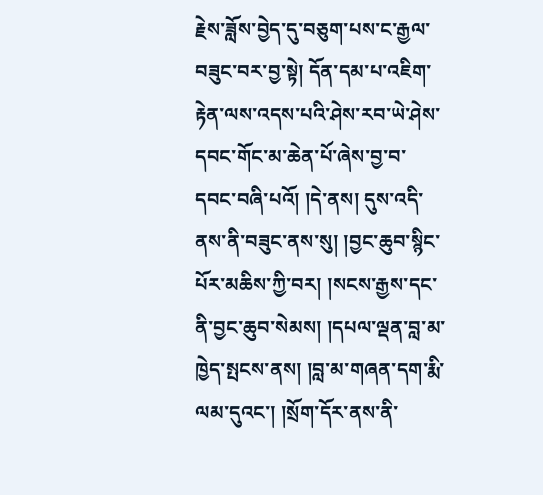རྗེས་ཟློས་བྱེད་དུ་བཅུག་པས་ང་རྒྱལ་བཟུང་བར་བྱ་སྟེ། དོན་དམ་པ་འཇིག་རྟེན་ལས་འདས་པའི་ཤེས་རབ་ཡེ་ཤེས་དབང་གོང་མ་ཆེན་པོ་ཞེས་བྱ་བ་དབང་བཞི་པའོ། །དེ་ནས། དུས་འདི་ནས་ནི་བཟུང་ནས་སུ། །བྱང་ཆུབ་སྙིང་པོར་མཆིས་ཀྱི་བར། །སངས་རྒྱས་དང་ནི་བྱང་ཆུབ་སེམས། །དཔལ་ལྡན་བླ་མ་ཁྱེད་སྤངས་ནས། །བླ་མ་གཞན་དག་རྨི་ལམ་དུའང་། །སྲོག་དོར་ནས་ནི་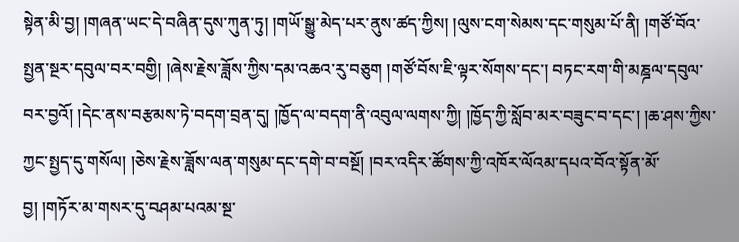སྟེན་མི་བྱ། །གཞན་ཡང་དེ་བཞིན་དུས་ཀུན་ཏུ། །གཡོ་སྒྱུ་མེད་པར་ནུས་ཚད་ཀྱིས། །ལུས་ངག་སེམས་དང་གསུམ་པོ་ནི། །གཙོ་བོའ་སྤྱན་སྔར་དབུལ་བར་བགྱི། །ཞེས་རྗེས་ཟློས་ཀྱིས་དམ་འཆའ་རུ་བཅུག །གཙོ་བོས་ཇི་ལྟར་སོགས་དང་། བཏང་རག་གི་མཎྜལ་དབུལ་བར་བྱའོ། །དེང་ནས་བརྩམས་ཏེ་བདག་བྲན་དུ། །ཁྱོད་ལ་བདག་ནི་འབུལ་ལགས་ཀྱི། །ཁྱོད་ཀྱི་སློབ་མར་བཟུང་བ་དང་། །ཆ་ཤས་ཀྱིས་ཀྱང་སྤྱད་དུ་གསོལ། །ཅེས་རྗེས་ཟློས་ལན་གསུམ་དང་དགེ་བ་བསྔོ། །བར་འདིར་ཚོགས་ཀྱི་འཁོར་ལོའམ་དཔའ་བོའ་སྟོན་མོ་བྱ། །གཏོར་མ་གསར་དུ་བཤམ་པའམ་སྔ་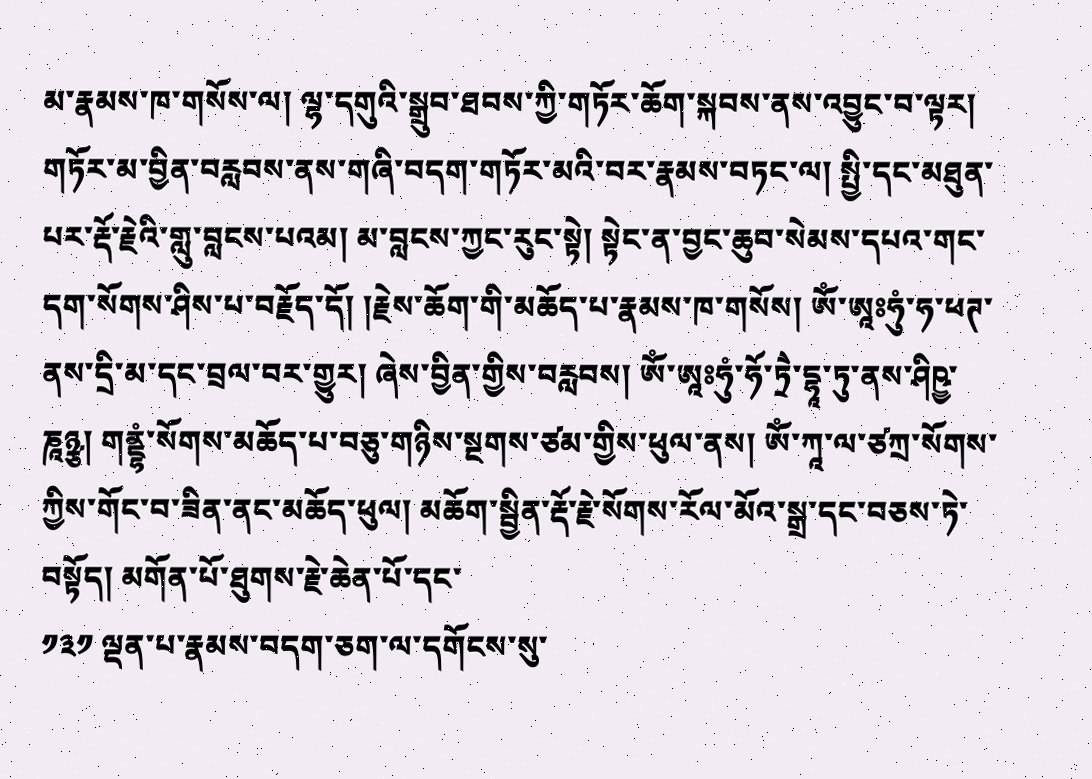མ་རྣམས་ཁ་གསོས་ལ། ལྷ་དགུའི་སྒྲུབ་ཐབས་ཀྱི་གཏོར་ཆོག་སྐབས་ནས་འབྱུང་བ་ལྟར། གཏོར་མ་བྱིན་བརླབས་ནས་གཞི་བདག་གཏོར་མའི་བར་རྣམས་བཏང་ལ། སྤྱི་དང་མཐུན་པར་རྡོ་རྗེའི་གླུ་བླངས་པའམ། མ་བླངས་ཀྱང་རུང་སྟེ། སྟེང་ན་བྱང་ཆུབ་སེམས་དཔའ་གང་དག་སོགས་ཤིས་པ་བརྗོད་དོ། །རྗེས་ཆོག་གི་མཆོད་པ་རྣམས་ཁ་གསོས། ༀ་ཨཱཿཧུཾ་ཧ་ཕཊ་ནས་དྲི་མ་དང་བྲལ་བར་གྱུར། ཞེས་བྱིན་གྱིས་བརླབས། ༀ་ཨཱཿཧུཾ་ཧོ་ཏྲཻ་དྷཱ་ཏུ་ནས་ཤིཥྱ་ཎཱཉྩ། གནྡྷཾ་སོགས་མཆོད་པ་བཅུ་གཉིས་སྔགས་ཙམ་གྱིས་ཕུལ་ནས། ༀ་ཀཱ་ལ་ཙཀྲ་སོགས་ཀྱིས་གོང་བ་ཟིན་ནང་མཆོད་ཕུལ། མཆོག་སྦྱིན་རྡོ་རྗེ་སོགས་རོལ་མོའ་སྒྲ་དང་བཅས་ཏེ་བསྟོད། མགོན་པོ་ཐུགས་རྗེ་ཆེན་པོ་དང་
༡༣༡ ལྡན་པ་རྣམས་བདག་ཅག་ལ་དགོངས་སུ་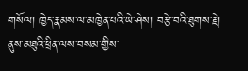གསོལ། ཁྱེད་རྣམས་ལ་མཁྱེན་པའི་ཡེ་ཤེས། བརྩེ་བའི་ཐུགས་རྗེ། ནུས་མཐུའི་ཕྲིན་ལས་བསམ་གྱིས་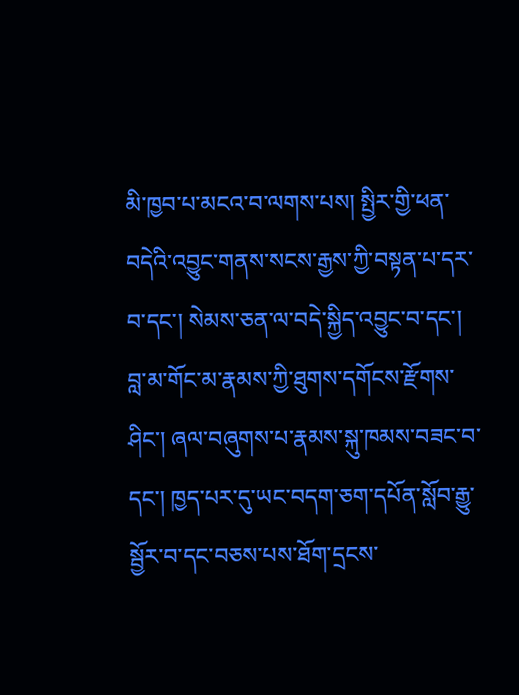མི་ཁྱབ་པ་མངའ་བ་ལགས་པས། སྤྱིར་གྱི་ཕན་བདེའི་འབྱུང་གནས་སངས་རྒྱས་ཀྱི་བསྟན་པ་དར་བ་དང་། སེམས་ཅན་ལ་བདེ་སྐྱིད་འབྱུང་བ་དང་། བླ་མ་གོང་མ་རྣམས་ཀྱི་ཐུགས་དགོངས་རྫོགས་ཤིང་། ཞལ་བཞུགས་པ་རྣམས་སྐུ་ཁམས་བཟང་བ་དང་། ཁྱད་པར་དུ་ཡང་བདག་ཅག་དཔོན་སློབ་རྒྱུ་སྦྱོར་བ་དང་བཅས་པས་ཐོག་དྲངས་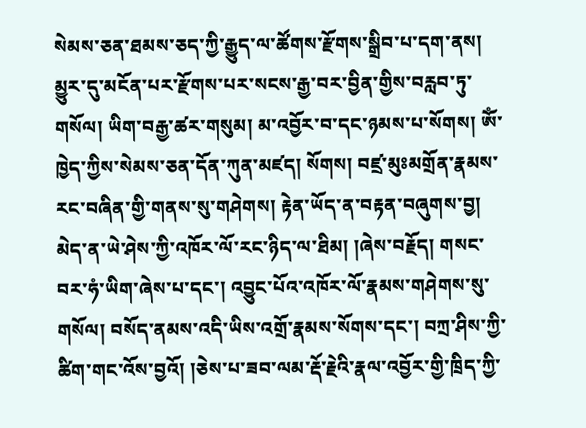སེམས་ཅན་ཐམས་ཅད་ཀྱི་རྒྱུད་ལ་ཚོགས་རྫོགས་སྒྲིབ་པ་དག་ནས། མྱུར་དུ་མངོན་པར་རྫོགས་པར་སངས་རྒྱ་བར་བྱིན་གྱིས་བརླབ་ཏུ་གསོལ། ཡིག་བརྒྱ་ཚར་གསུམ། མ་འབྱོར་བ་དང་ཉམས་པ་སོགས། ༀ་ཁྱེད་ཀྱིས་སེམས་ཅན་དོན་ཀུན་མཛད། སོགས། བཛྲ་མུཿམགྲོན་རྣམས་རང་བཞིན་གྱི་གནས་སུ་གཤེགས། རྟེན་ཡོད་ན་བརྟན་བཞུགས་བྱ། མེད་ན་ཡེ་ཤེས་ཀྱི་འཁོར་ལོ་རང་ཉིད་ལ་ཐིམ། །ཞེས་བརྗོད། གསང་བར་ཧཾ་ཡིག་ཞེས་པ་དང་། འབྱུང་པོའ་འཁོར་ལོ་རྣམས་གཤེགས་སུ་གསོལ། བསོད་ནམས་འདི་ཡིས་འགྲོ་རྣམས་སོགས་དང་། བཀྲ་ཤིས་ཀྱི་ཚིག་གང་འོས་བྱའོ། །ཅེས་པ་ཟབ་ལམ་རྡོ་རྗེའི་རྣལ་འབྱོར་གྱི་ཁྲིད་ཀྱི་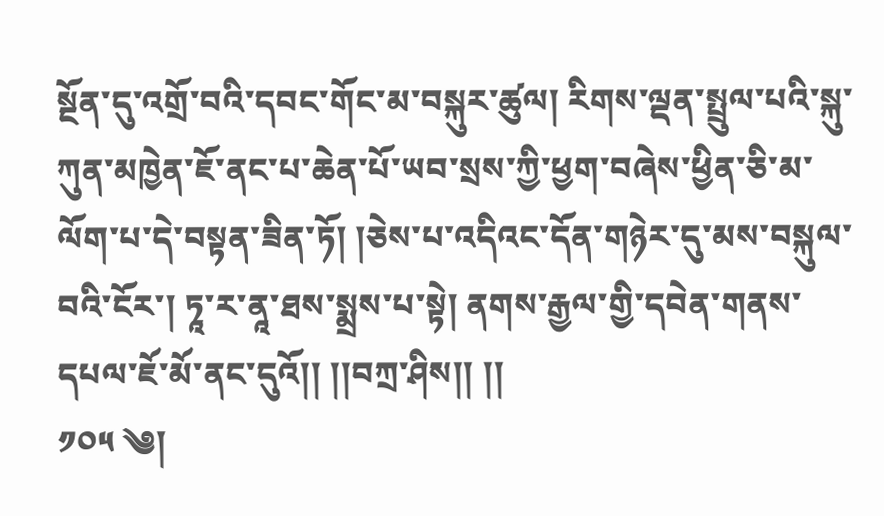སྔོན་དུ་འགྲོ་བའི་དབང་གོང་མ་བསྐུར་ཚུལ། རིགས་ལྡན་སྤྲུལ་པའི་སྐུ་ཀུན་མཁྱེན་ཇོ་ནང་པ་ཆེན་པོ་ཡབ་སྲས་ཀྱི་ཕྱག་བཞེས་ཕྱིན་ཅི་མ་ལོག་པ་དེ་བསྟན་ཟིན་ཏོ། །ཅེས་པ་འདིའང་དོན་གཉེར་དུ་མས་བསྐུལ་བའི་ངོར་། ཏཱ་ར་ནཱ་ཐས་སྨྲས་པ་སྟེ། ནགས་རྒྱལ་གྱི་དབེན་གནས་དཔལ་ཇོ་མོ་ནང་དུའོ།། །།བཀྲ་ཤིས།། །།
༡༠༥ ༄།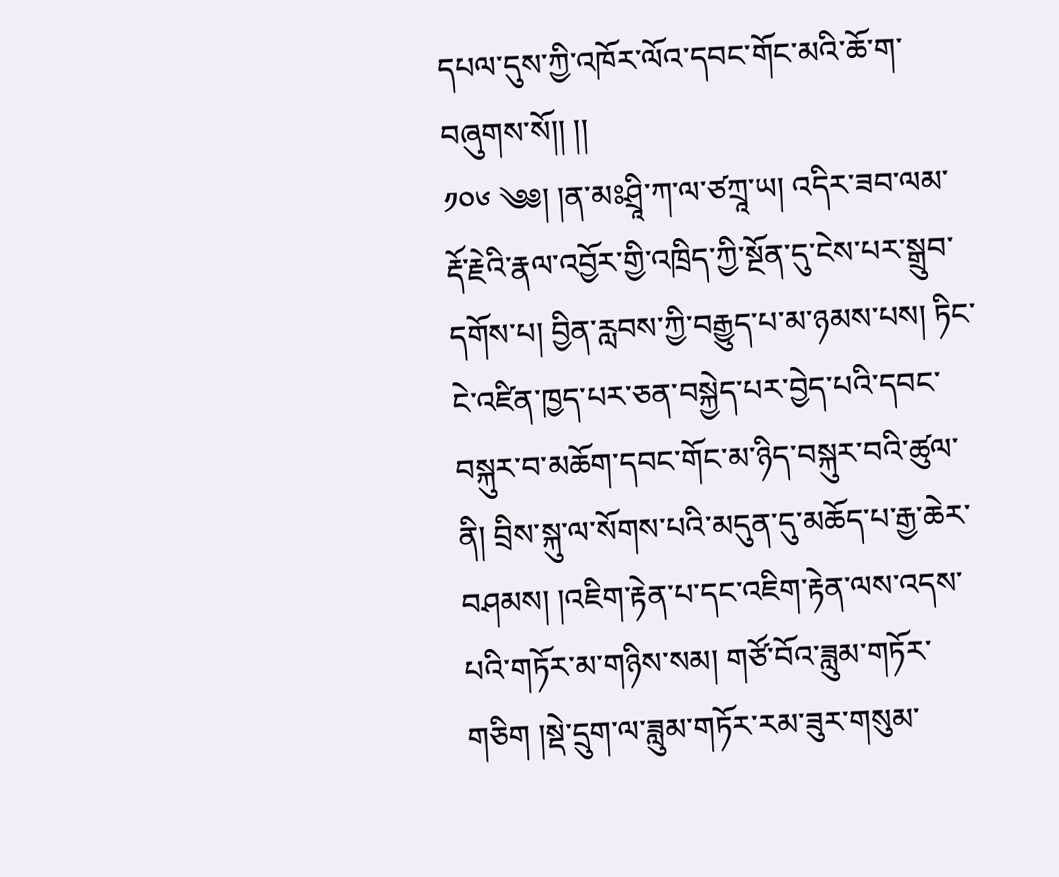དཔལ་དུས་ཀྱི་འཁོར་ལོའ་དབང་གོང་མའི་ཆོ་ག་བཞུགས་སོ།། །།
༡༠༦ ༄༅། །ན་མཿཤྲཱི་ཀ་ལ་ཙཀྲཱ་ཡ། འདིར་ཟབ་ལམ་རྡོ་རྗེའི་རྣལ་འབྱོར་གྱི་འཁྲིད་ཀྱི་སྔོན་དུ་ངེས་པར་སྒྲུབ་དགོས་པ། བྱིན་རླབས་ཀྱི་བརྒྱུད་པ་མ་ཉམས་པས། ཏིང་ངེ་འཛིན་ཁྱད་པར་ཅན་བསྐྱེད་པར་བྱེད་པའི་དབང་བསྐུར་བ་མཆོག་དབང་གོང་མ་ཉིད་བསྐུར་བའི་ཚུལ་ནི། བྲིས་སྐུ་ལ་སོགས་པའི་མདུན་དུ་མཆོད་པ་རྒྱ་ཆེར་བཤམས། །འཇིག་རྟེན་པ་དང་འཇིག་རྟེན་ལས་འདས་པའི་གཏོར་མ་གཉིས་སམ། གཙོ་བོའ་ཟླུམ་གཏོར་གཅིག །སྡེ་དྲུག་ལ་ཟླུམ་གཏོར་རམ་ཟུར་གསུམ་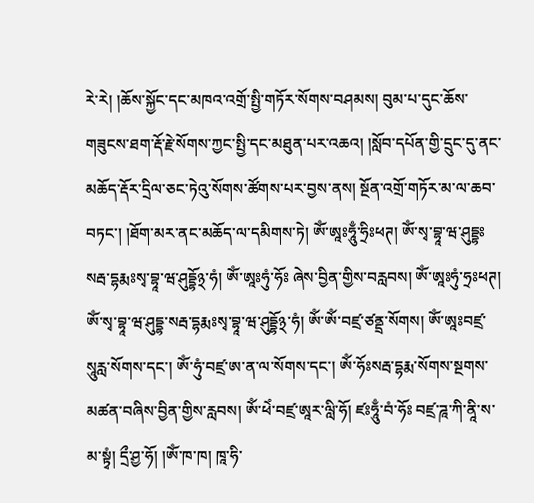རེ་རེ། །ཆོས་སྐྱོང་དང་མཁའ་འགྲོ་སྤྱི་གཏོར་སོགས་བཤམས། བུམ་པ་དུང་ཆོས་གཟུངས་ཐག་རྡོ་རྗེ་སོགས་ཀྱང་སྤྱི་དང་མཐུན་པར་འཆའ། །སློབ་དཔོན་གྱི་དྲུང་དུ་ནང་མཆོད་རྡོར་དྲིལ་ཅང་ཏེའུ་སོགས་ཚོགས་པར་བྱས་ནས། སྔོན་འགྲོ་གཏོར་མ་ལ་ཆབ་བཏང་། །ཐོག་མར་ནང་མཆོད་ལ་དམིགས་ཏེ། ༀ་ཨཱཿཧཱུྃ་ཧྲིཿཕཊ། ༀ་སྭ་བྷཱ་ཝ་ཤུདྡྷཿསརྦ་དྷརྨཿསྭ་བྷཱ་ཝ་ཤུདྡྷོ྅་ཧཾ། ༀ་ཨཱཿཧུཾ་ཧོཿ ཞེས་བྱིན་གྱིས་བརླབས། ༀ་ཨཱཿཧུཾ་ཧྲཿཕཊ། ༀ་སྭ་བྷཱ་ཝ་ཤུདྡྷ་སརྦ་དྷརྨཿསྭ་བྷཱ་ཝ་ཤུདྡྷོ྅་ཧཾ། ༀ་ༀ་བཛྲ་ཙནྡྲ་སོགས། ༀ་ཨཱཿབཛྲ་སཱུརླ་སོགས་དང་། ༀ་ཧུཾ་བཛྲ་ཨ་ན་ལ་སོགས་དང་། ༀ་ཧོཿསརྦ་དྷརྨ་སོགས་སྔགས་མཚན་བཞིས་བྱིན་གྱིས་རླབས། ༀ་ཕེཾ་བཛྲ་ཨཱར་ལླི་ཧོ། ཛཿཧཱུྃ་བཾ་ཧོཿ བཛྲ་ཌཱ་ཀི་ནཱི་ས་མ་སྟྭཾ། དྲྀ་ཤྱ་ཧོ། །ༀ་ཁ་ཁ། ཁཱ་ཧི་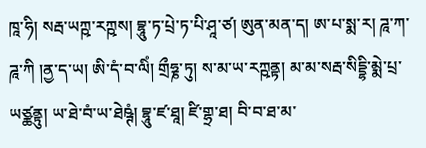ཁཱ་ཧི། སརྦ་ཡཀྵ་རཀྵས། བྷཱུ་ཏ་པྲེ་ཏ་པི་ཤཱ་ཙ། ཨུན་མན་ད། ཨ་པ་སྨ་ར། ཌཱ་ཀ་ཌཱ་ཀི །ནྱ་ད་ཡ། ཨི་དཾ་བ་ལིཾ། གྲྀཧྞ་ཏུ། ས་མ་ཡ་རཀྵནྟ། མ་མ་སརྦ་སིདྡྷི་མྨེ་པྲ་ཡཙྪནྟུ། ཡ་ཐེ་བཾ་ཡ་ཐེཥྚཾ། བྷཱུ་ཛ་ཐཱ། ཛི་གྷྲ་ཐ། བི་བ་ཐ་མ་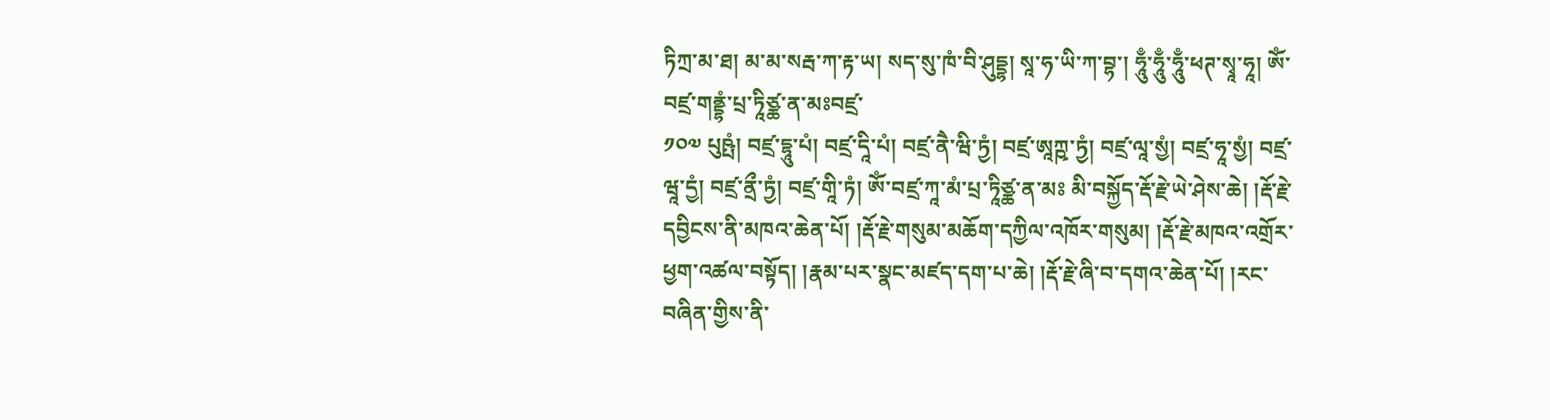ཏིཀྲ་མ་ཐ། མ་མ་སརྦ་ཀ་རྟ་ཡ། སད་སུ་ཁཾ་བི་ཤུདྡྷ། སཱ་ཧ་ཡི་ཀ་བྷ་། ཧཱུྃ་ཧཱུྃ་ཧཱུྃ་ཕཊ་སྭཱ་ཧཱ། ༀ་བཛྲ་གནྡྷཾ་པྲ་ཏཱིཙྪ་ན་མཿབཛྲ་
༡༠༧ པུཥྤཾ། བཛྲ་དྷཱུ་པཾ། བཛྲ་དཱི་པཾ། བཛྲ་ནཻ་ཝི་ཏྱཾ། བཛྲ་ཨཱཀྵ་ཏྱཾ། བཛྲ་ལཱ་སྱཾ། བཛྲ་ཧཱ་སྱཾ། བཛྲ་ཝཱ་དྱཾ། བཛྲ་ནྲྀ་ཏྱཾ། བཛྲ་གཱི་ཏཾ། ༀ་བཛྲ་ཀཱ་མཾ་པྲ་ཏཱིཙྪ་ན་མཿ མི་བསྐྱོད་རྡོ་རྗེ་ཡེ་ཤེས་ཆེ། །རྡོ་རྗེ་དབྱིངས་ནི་མཁའ་ཆེན་པོ། །རྡོ་རྗེ་གསུམ་མཆོག་དཀྱིལ་འཁོར་གསུམ། །རྡོ་རྗེ་མཁའ་འགྲོར་ཕྱག་འཚལ་བསྟོད། །རྣམ་པར་སྣང་མཛད་དག་པ་ཆེ། །རྡོ་རྗེ་ཞི་བ་དགའ་ཆེན་པོ། །རང་བཞིན་གྱིས་ནི་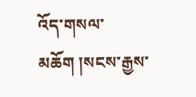འོད་གསལ་མཆོག །སངས་རྒྱས་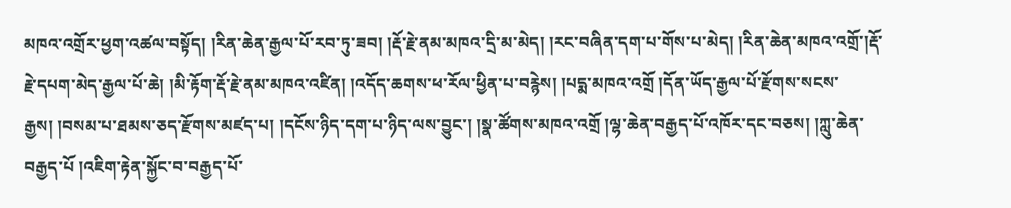མཁའ་འགྲོར་ཕྱག་འཚལ་བསྟོད། །རིན་ཆེན་རྒྱལ་པོ་རབ་ཏུ་ཟབ། །རྡོ་རྗེ་ནམ་མཁའ་དྲི་མ་མེད། །རང་བཞིན་དག་པ་གོས་པ་མེད། །རིན་ཆེན་མཁའ་འགྲོ་།རྡོ་རྗེ་དཔག་མེད་རྒྱལ་པོ་ཆེ། །མི་རྟོག་རྡོ་རྗེ་ནམ་མཁའ་འཛིན། །འདོད་ཆགས་ཕ་རོལ་ཕྱིན་པ་བརྙེས། །པདྨ་མཁའ་འགྲོ །དོན་ཡོད་རྒྱལ་པོ་རྫོགས་སངས་རྒྱས། །བསམ་པ་ཐམས་ཅད་རྫོགས་མཛད་པ། །དངོས་ཉིད་དག་པ་ཉིད་ལས་བྱུང་། །སྣ་ཚོགས་མཁའ་འགྲོ །ལྷ་ཆེན་བརྒྱད་པོ་འཁོར་དང་བཅས། །ཀླུ་ཆེན་བརྒྱད་པོ །འཇིག་རྟེན་སྐྱོང་བ་བརྒྱད་པོ་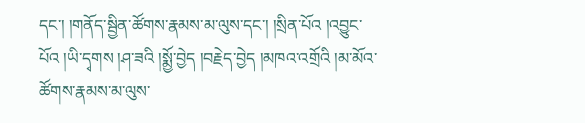དང་། །གནོད་སྦྱིན་ཚོགས་རྣམས་མ་ལུས་དང་། །སྲིན་པོའ །འབྱུང་པོའ །ཡི་དྭགས །ཤ་ཟའི །སྨྱོ་བྱེད །བརྗེད་བྱེད །མཁའ་འགྲོའི །མ་མོའ་ཚོགས་རྣམས་མ་ལུས་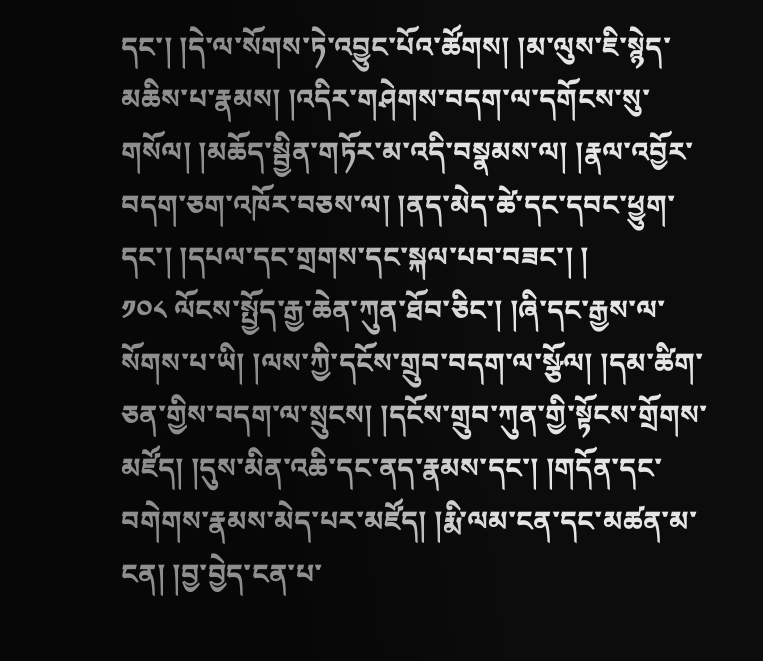དང་། །དེ་ལ་སོགས་ཏེ་འབྱུང་པོའ་ཚོགས། །མ་ལུས་ཇི་སྙེད་མཆིས་པ་རྣམས། །འདིར་གཤེགས་བདག་ལ་དགོངས་སུ་གསོལ། །མཆོད་སྦྱིན་གཏོར་མ་འདི་བསྣམས་ལ། །རྣལ་འབྱོར་བདག་ཅག་འཁོར་བཅས་ལ། །ནད་མེད་ཚེ་དང་དབང་ཕྱུག་དང་། །དཔལ་དང་གྲགས་དང་སྐལ་པབ་བཟང་། །
༡༠༨ ལོངས་སྤྱོད་རྒྱ་ཆེན་ཀུན་ཐོབ་ཅིང་། །ཞི་དང་རྒྱས་ལ་སོགས་པ་ཡི། །ལས་ཀྱི་དངོས་གྲུབ་བདག་ལ་སྩོལ། །དམ་ཚིག་ཅན་གྱིས་བདག་ལ་སྲུངས། །དངོས་གྲུབ་ཀུན་གྱི་སྟོངས་གྲོགས་མཛོད། །དུས་མིན་འཆི་དང་ནད་རྣམས་དང་། །གདོན་དང་བགེགས་རྣམས་མེད་པར་མཛོད། །རྨི་ལམ་ངན་དང་མཚན་མ་ངན། །བྱ་བྱེད་ངན་པ་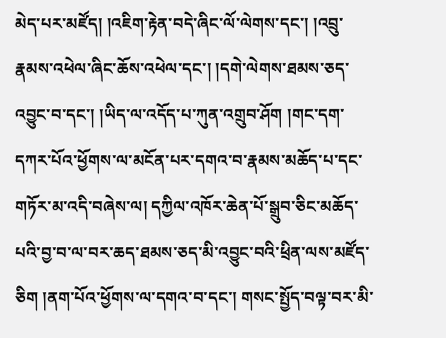མེད་པར་མཛོད། །འཇིག་རྟེན་བདེ་ཞིང་ལོ་ལེགས་དང་། །འབྲུ་རྣམས་འཕེལ་ཞིང་ཆོས་འཕེལ་དང་། །དགེ་ལེགས་ཐམས་ཅད་འབྱུང་བ་དང་། །ཡིད་ལ་འདོད་པ་ཀུན་འགྲུབ་ཤོག །གང་དག་དཀར་པོའ་ཕྱོགས་ལ་མངོན་པར་དགའ་བ་རྣམས་མཆོད་པ་དང་གཏོར་མ་འདི་བཞེས་ལ། དཀྱིལ་འཁོར་ཆེན་པོ་སྒྲུབ་ཅིང་མཆོད་པའི་བྱ་བ་ལ་བར་ཆད་ཐམས་ཅད་མི་འབྱུང་བའི་ཕྲིན་ལས་མཛོད་ཅིག །ནག་པོའ་ཕྱོགས་ལ་དགའ་བ་དང་། གསང་སྤྱོད་བལྟ་བར་མི་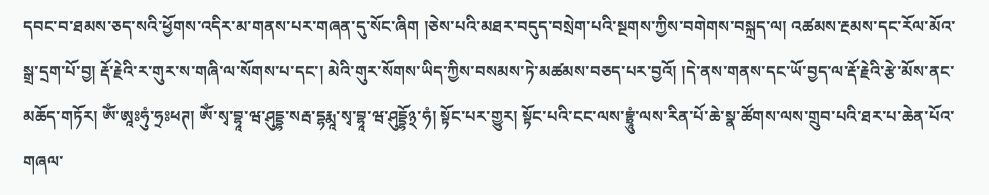དབང་བ་ཐམས་ཅད་སའི་ཕྱོགས་འདིར་མ་གནས་པར་གཞན་དུ་སོང་ཞིག །ཅེས་པའི་མཐར་བདུད་བསྲེག་པའི་སྔགས་ཀྱིས་བགེགས་བསྐྲད་ལ། འཚམས་རྔམས་དང་རོལ་མོའ་སྒྲ་དྲག་པོ་བྱ། རྡོ་རྗེའི་ར་གུར་ས་གཞི་ལ་སོགས་པ་དང་། མེའི་གུར་སོགས་ཡིད་ཀྱིས་བསམས་ཏེ་མཚམས་བཅད་པར་བྱའོ། །དེ་ནས་གནས་དང་ཡོ་བྱད་ལ་རྡོ་རྗེའི་རྩེ་མོས་ནང་མཆོད་གཏོར། ༀ་ཨཱཿཧུཾ་ཧྲཿཕཊ། ༀ་སྭ་བྷཱ་ཝ་ཤུདྡྷ་སརྦ་དྷརྨཱ་སྭ་བྷཱ་ཝ་ཤུདྡྷོ྅་ཧཾ། སྟོང་པར་གྱུར། སྟོང་པའི་ངང་ལས་བྷྲཱུཾ་ལས་རིན་པོ་ཆེ་སྣ་ཚོགས་ལས་གྲུབ་པའི་ཐར་པ་ཆེན་པོའ་གཞལ་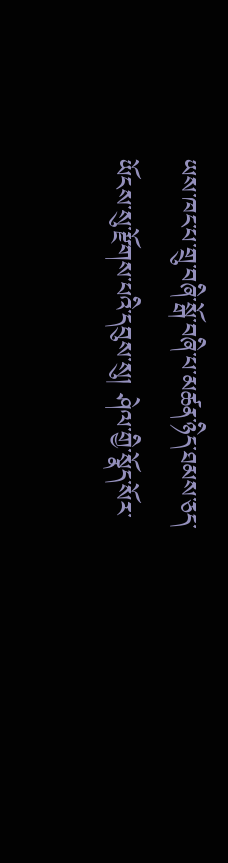ཡས་ཁང་པ་གྲུ་བཞི་སྒོ་བཞི་པ་མཚན་ཉིད་ཐམས་ཅད་ཡོངས་སུ་རྫོགས་པའི་དབུས་སུ། ཤེལ་གྱི་སྣོད་སོར་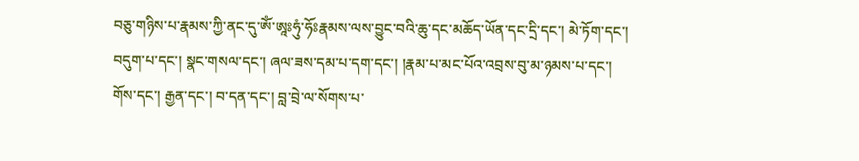བཅུ་གཉིས་པ་རྣམས་ཀྱི་ནང་དུ་ༀ་ཨཱཿཧུཾ་ཧོཿརྣམས་ལས་བྱུང་བའི་ཆུ་དང་མཆོད་ཡོན་དང་དྲི་དང་། མེ་ཏོག་དང་། བདུག་པ་དང་། སྣང་གསལ་དང་། ཞལ་ཟས་དམ་པ་དག་དང་། །རྣམ་པ་མང་པོའ་འབྲས་བུ་མ་ཉམས་པ་དང་། གོས་དང་། རྒྱན་དང་། བ་དན་དང་། བླ་བྲེ་ལ་སོགས་པ་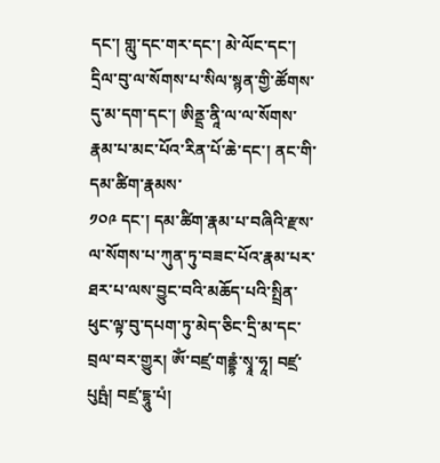དང་། གླུ་དང་གར་དང་། མེ་ལོང་དང་། དྲིལ་བུ་ལ་སོགས་པ་སིལ་སྙན་གྱི་ཚོགས་དུ་མ་དག་དང་། ཨིནྡྲ་ནཱི་ལ་ལ་སོགས་རྣམ་པ་མང་པོའ་རིན་པོ་ཆེ་དང་། ནང་གི་དམ་ཚིག་རྣམས་
༡༠༩ དང་། དམ་ཚིག་རྣམ་པ་བཞིའི་རྫས་ལ་སོགས་པ་ཀུན་ཏུ་བཟང་པོའ་རྣམ་པར་ཐར་པ་ལས་བྱུང་བའི་མཆོད་པའི་སྤྲིན་ཕུང་ལྟ་བུ་དཔག་ཏུ་མེད་ཅིང་དྲི་མ་དང་བྲལ་བར་གྱུར། ༀ་བཛྲ་གནྡྷཾ་སྭཱ་ཧཱ། བཛྲ་པུཥྤཾ། བཛྲ་དྷཱུ་པཾ།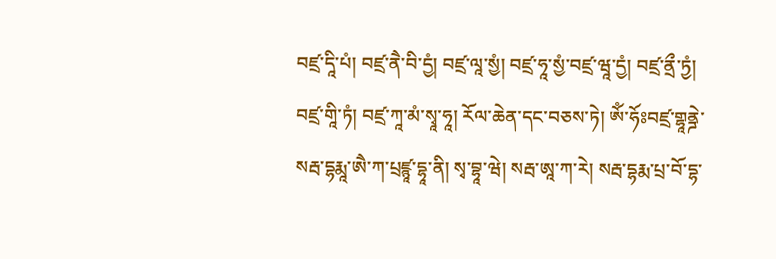བཛྲ་དཱི་པཾ། བཛྲ་ནཻ་བི་དྱཾ། བཛྲ་ལཱ་སྱཾ། བཛྲ་ཧཱ་སྱཾ་བཛྲ་ཝཱ་དྱཾ། བཛྲ་ནྲྀ་ཏྱཾ། བཛྲ་གཱི་ཏཾ། བཛྲ་ཀཱ་མཾ་སྭཱ་ཧཱ། རོལ་ཆེན་དང་བཅས་ཏེ། ༀ་ཧོཿབཛྲ་གྷཱནྜེ་སརྦ་དྷརྨཱ་ཨཻ་ཀ་པྲཛྙཱ་དྷཱ་ནི། སྭ་བྷཱ་ཝེ། སརྦ་ཨཱ་ཀ་རེ། སརྦ་དྷརྨ་པྲ་བོ་དྷ་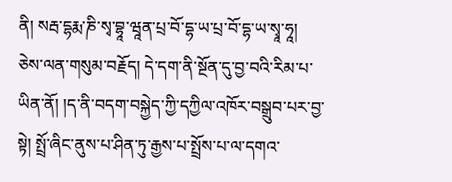ནི། སརྦ་དྷརྨ་ཎི་སྭ་བྷཱ་ཝཱན་པྲ་བོ་དྷ་ཡ་པྲ་བོ་དྷ་ཡ་སྭཱ་ཧཱ། ཅེས་ལན་གསུམ་བརྗོད། དེ་དག་ནི་སྔོན་དུ་བྱ་བའི་རིམ་པ་ཡིན་ནོ། །ད་ནི་བདག་བསྐྱེད་ཀྱི་དཀྱིལ་འཁོར་བསྒྲུབ་པར་བྱ་སྟེ། སྤྲོ་ཞིང་ནུས་པ་ཤིན་ཏུ་རྒྱས་པ་སྤྲོས་པ་ལ་དགའ་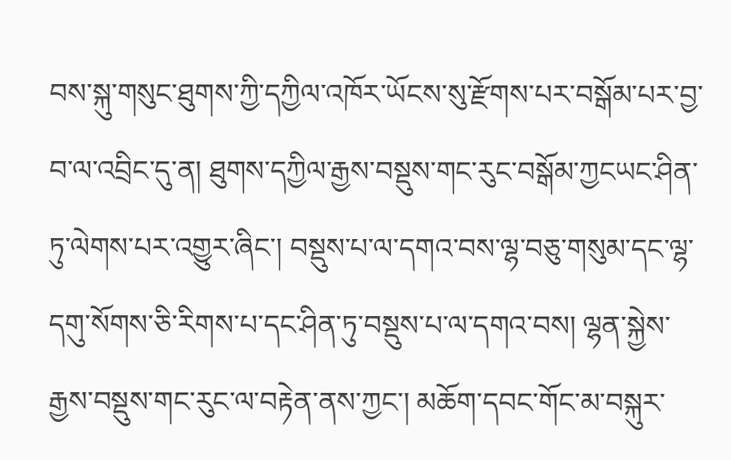བས་སྐུ་གསུང་ཐུགས་ཀྱི་དཀྱིལ་འཁོར་ཡོངས་སུ་རྫོགས་པར་བསྒོམ་པར་བྱ་བ་ལ་འབྲིང་དུ་ན། ཐུགས་དཀྱིལ་རྒྱས་བསྡུས་གང་རུང་བསྒོམ་ཀྱངཡང་ཤིན་ཏུ་ལེགས་པར་འགྱུར་ཞིང་། བསྡུས་པ་ལ་དགའ་བས་ལྷ་བཅུ་གསུམ་དང་ལྷ་དགུ་སོགས་ཅི་རིགས་པ་དང་ཤིན་ཏུ་བསྡུས་པ་ལ་དགའ་བས། ལྷན་སྐྱེས་རྒྱས་བསྡུས་གང་རུང་ལ་བརྟེན་ནས་ཀྱང་། མཆོག་དབང་གོང་མ་བསྐུར་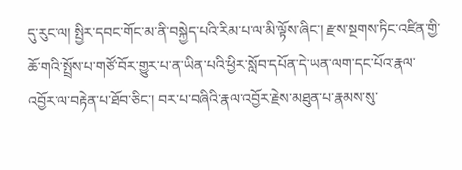དུ་རུང་ལ། སྤྱིར་དབང་གོང་མ་ནི་བསྐྱེད་པའི་རིམ་པ་ལ་མི་ལྟོས་ཞིང་། རྫས་སྔགས་ཏིང་འཛིན་གྱི་ཆོ་གའི་སྤྲོས་པ་གཙོ་བོར་གྱུར་པ་ན་ཡིན་པའི་ཕྱིར་སློབ་དཔོན་དེ་ཡན་ལག་དང་པོའ་རྣལ་འབྱོར་ལ་བརྟེན་པ་ཐོབ་ཅིང་། བར་པ་བཞིའི་རྣལ་འབྱོར་རྗེས་མཐུན་པ་རྣམས་སུ་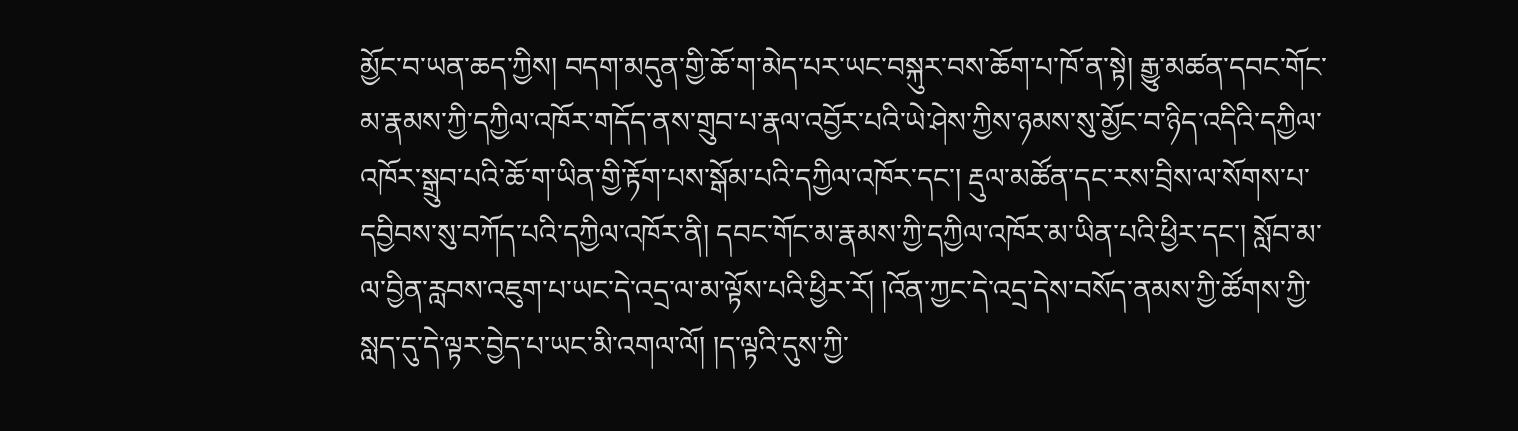མྱོང་བ་ཡན་ཆད་ཀྱིས། བདག་མདུན་གྱི་ཆོ་ག་མེད་པར་ཡང་བསྐུར་བས་ཆོག་པ་ཁོ་ན་སྟེ། རྒྱུ་མཚན་དབང་གོང་མ་རྣམས་ཀྱི་དཀྱིལ་འཁོར་གདོད་ནས་གྲུབ་པ་རྣལ་འབྱོར་པའི་ཡེ་ཤེས་ཀྱིས་ཉམས་སུ་མྱོང་བ་ཉིད་འདིའི་དཀྱིལ་འཁོར་སྒྲུབ་པའི་ཆོ་ག་ཡིན་གྱི་རྟོག་པས་སྒོམ་པའི་དཀྱིལ་འཁོར་དང་། རྡུལ་མཚོན་དང་རས་བྲིས་ལ་སོགས་པ་དབྱིབས་སུ་བཀོད་པའི་དཀྱིལ་འཁོར་ནི། དབང་གོང་མ་རྣམས་ཀྱི་དཀྱིལ་འཁོར་མ་ཡིན་པའི་ཕྱིར་དང་། སློབ་མ་ལ་བྱིན་རླབས་འཇུག་པ་ཡང་དེ་འདྲ་ལ་མ་ལྟོས་པའི་ཕྱིར་རོ། །འོན་ཀྱང་དེ་འདྲ་དེས་བསོད་ནམས་ཀྱི་ཚོགས་ཀྱི་སླད་དུ་དེ་ལྟར་བྱེད་པ་ཡང་མི་འགལ་ལོ། །ད་ལྟའི་དུས་ཀྱི་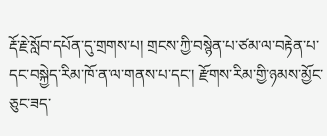རྡོ་རྗེ་སློབ་དཔོན་དུ་གྲགས་པ། གྲངས་ཀྱི་བསྙེན་པ་ཙམ་ལ་བརྟེན་པ་དང་བསྐྱེད་རིམ་ཁོ་ན་ལ་གནས་པ་དང་། རྫོགས་རིམ་གྱི་ཉམས་མྱོང་ཅུང་ཟད་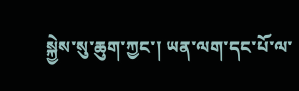སྐྱེས་སུ་ཆུག་ཀྱང་། ཡན་ལག་དང་པོ་ལ་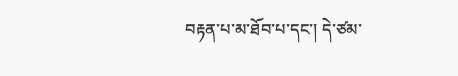བརྟན་པ་མ་ཐོབ་པ་དང་། དེ་ཙམ་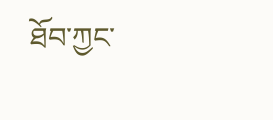ཐོབ་ཀྱང་